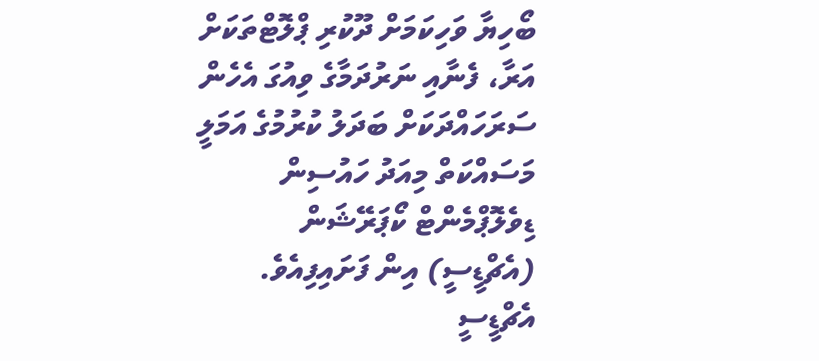ބޯހިޔާ ވަހިކަމަށް ދޫކުރި ޕްލޮޓްތަކަށް އަރާ، ފެނާއި ނަރުދަމާގެ ވިއުގަ އެހެން ސަރަހައްދަކަށް ބަދަލު ކުރުމުގެ އަމަލީ މަސައްކަތް މިއަދު ހައުސިން ޑިވެލޮޕްމެންޓް ކޯޕަރޭޝަން (އެޗްޑީސީ) އިން ފަށައިފިއެވެ.
އެޗްޑީސީ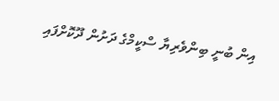އިން ބުނީ ބިންވެރިޔާ ސްކީމްގެ ދަށުން ދޫކޮށްފައި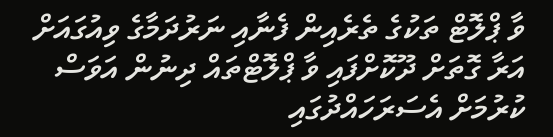ވާ ޕްލޮޓް ތަކުގެ ތެރެއިން ފެނާއި ނަރުދަމާގެ ވިއުގައަށް އަރާ ގޮތަށް ދޫކޮށްފައި ވާ ޕްލޮޓްތައް ދިނުން އަވަސް ކުރުމަށް އެސަރަހައްދުގައި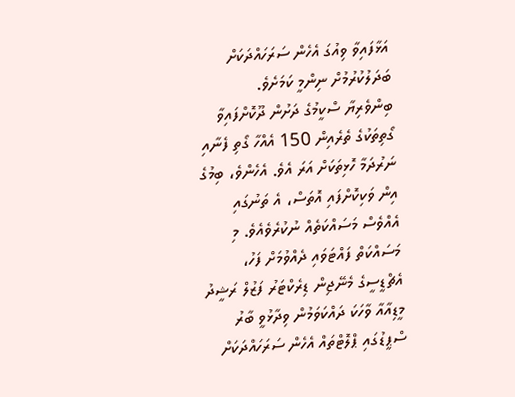އަޅާފައިވާ ވިއުގަ އެހެން ސަރަހައްދަކަށް ބަދަލުކުރުމުށް ނިންމީ ކަމަށެވެ.
ބިންވެރިޔާ ސްކީމުގެ ދަށުން ދޫކޮށްފައިވާ ގޯތިތަކުގެ ތެރެއިން 150 އެއްހާ ގޯތި ފެނާއި ނަރުދަމާ ހޮޅިތަކަށް އަރަ އެވެ. އެހެންވެ، ބިމުގެ އިން ވަކިކޮށްފައި އޮތަސް، އެ ތަނުގައި އެއްވެސް މަސައްކަތެއް ނުކުރެވެއެވެ. މި މަސައްކަތް ފައްޓަވައި ދެއްވުމަށް ފަހު، އެޗްޑީސީގެ މެނޭޖިން ޑިރެކްޓަރު ފަޒުލް ރަޝީދު މީޑިއާއާ ވާހަކަ ދައްކަވަމުން ވިދާޅުވީ ބާރު ސްޕީޑުގައި ޕްލޮޓްތައް އެހެން ސަރަހައްދަކަށް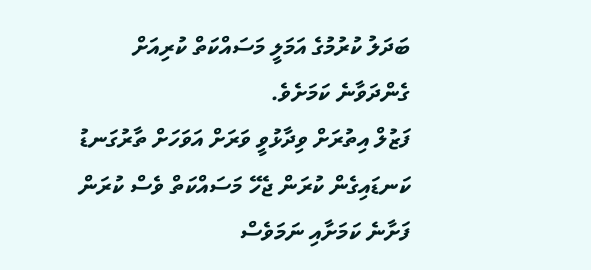ބަދަލު ކުރުމުގެ އަމަލީ މަސައްކަތް ކުރިއަށް ގެންދަވާނެ ކަމަށެވެ.
ފަޒުލް އިތުރަށް ވިދާޅުވީ ވަރަށް އަވަހަށް ތާރުގަނޑު ކަނޑައިގެން ކުރަން ޖެހޭ މަސައްކަތް ވެސް ކުރަން ފަށާނެ ކަމަށާއި ނަމަވެސް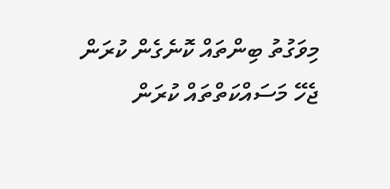މިވަގުތު ބިންތައް ކޮނެގެން ކުރަން ޖެހޭ މަސައްކަތްތައް ކުރަން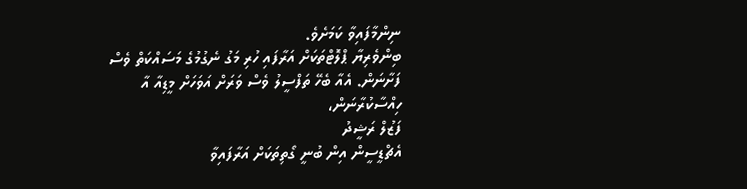ނިންމާފައިވާ ކަމަށެވެ.
ބިންވެރިޔާ ޕްލޮޓްތަކަށް އަރާފައި ހުރި މަގު ނެގުމުގެ މަސައްކަތް ވެސް ފަށާނަން. އެއާ ބެހޭ ތަފްސީލު ވެސް ވަރަށް އަވަހަށް މީޑިއާ އާ ހިއްސާކުރާނަން،
ފަޒުލް ރަޝީދު
އެޗްޑީސީން އިން ބުނީ ގޯތިތަކަށް އަރާފައިވާ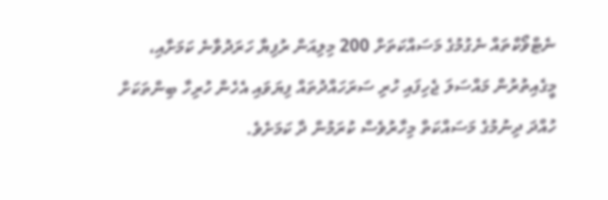ނެޓްވޯކްތައް ނެގުމުގެ މަސައްކަތަށް 200 މިލިއަން ރުފިޔާ ހަރަދުވާނެ ކަމަށާއި، މީގެއިތުރުން މައްސަލަ ޖެހިފައި ހުރި ސަރަހައްދުތައް ފިޔަވައި އެހެން ހުރިހާ ބިންތަކަށް ހުއްދަ ދިނުމުގެ މަސައްކަތް މިހާރުވެސް ކުރަމުން ދާ ކަމަށެވެ.